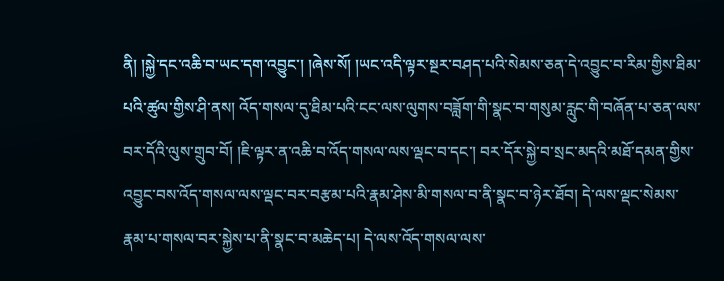ནི། །སྐྱེ་དང་འཆི་བ་ཡང་དག་འབྱུང་། །ཞེས་སོ། །ཡང་འདི་ལྟར་སྔར་བཤད་པའི་སེམས་ཅན་དེ་འབྱུང་བ་རིམ་གྱིས་ཐིམ་པའི་ཚུལ་གྱིས་ཤི་ནས། འོད་གསལ་དུ་ཐིམ་པའི་ངང་ལས་ལུགས་བཟློག་གི་སྣང་བ་གསུམ་རླུང་གི་བཞོན་པ་ཅན་ལས་བར་དོའི་ལུས་གྲུབ་བོ། །ཇི་ལྟར་ན་འཆི་བ་འོད་གསལ་ལས་ལྡང་བ་དང་། བར་དོར་སྐྱེ་བ་སྲང་མདའི་མཐོ་དམན་གྱིས་འབྱུང་བས་འོད་གསལ་ལས་ལྡང་བར་བརྩམ་པའི་རྣམ་ཤེས་མི་གསལ་བ་ནི་སྣང་བ་ཉེར་ཐོབ། དེ་ལས་ལྡང་སེམས་རྣམ་པ་གསལ་བར་སྐྱེས་པ་ནི་སྣང་བ་མཆེད་པ། དེ་ལས་འོད་གསལ་ལས་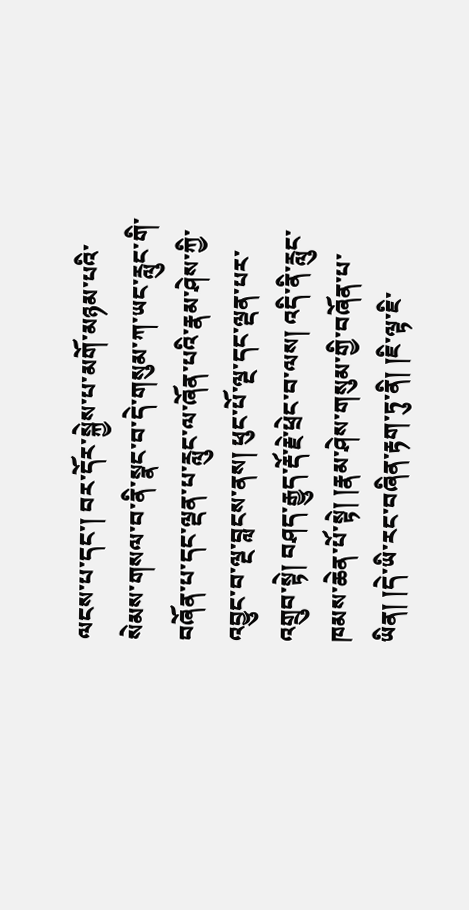ལངས་པ་དང་། བར་དོར་སྐྱེས་པ་མགོ་མཉམ་པའི་སེམས་གསལ་བ་ནི་སྣང་བ་དེ་གསུམ་ཀ་ཡང་རླུང་གི་བཞོན་པ་དང་ལྡན་པ་རླུང་ལ་ཞོན་པའི་རྣམ་ཤེས་ཀྱི་འབྱུང་བ་ལྔ་བླངས་ནས། ཕུང་པོ་ལྔ་དང་ལྡན་པར་འགྲུབ་སྟེ། བཤད་རྒྱུད་རྡོ་རྗེ་ཕྲེང་བ་ལས། འདི་ནི་རླུང་ཁམས་ཆེན་པོ་སྟེ། །རྣམ་ཤེས་གསུམ་གྱི་བཞོན་པ་ཡིན། །དེ་ཡི་རང་བཞིན་རྟག་ཏུ་ནི། །ཇི་ལྟ་ཇི་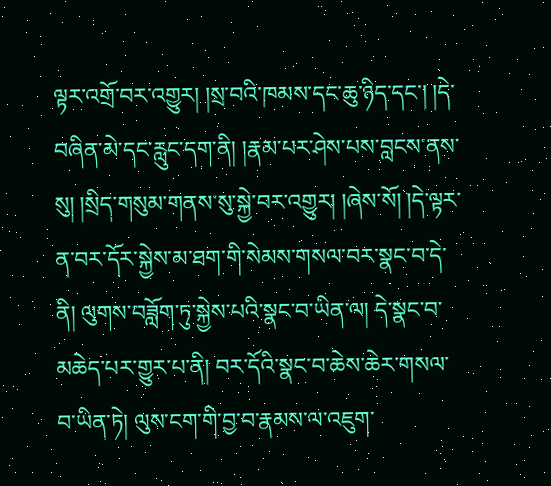ལྟར་འགྲོ་བར་འགྱུར། །སྲ་བའི་ཁམས་དང་ཆུ་ཉིད་དང་། །དེ་བཞིན་མེ་དང་རླུང་དག་ནི། །རྣམ་པར་ཤེས་པས་བླངས་ནས་སུ། །སྲིད་གསུམ་གནས་སུ་སྐྱེ་བར་འགྱུར། །ཞེས་སོ། །དེ་ལྟར་ན་བར་དོར་སྐྱེས་མ་ཐག་གི་སེམས་གསལ་བར་སྣང་བ་དེ་ནི། ལུགས་བཟློག་ཏུ་སྐྱེས་པའི་སྣང་བ་ཡིན་ལ། དེ་སྣང་བ་མཆེད་པར་གྱུར་པ་ནི། བར་དོའི་སྣང་བ་ཆེས་ཆེར་གསལ་བ་ཡིན་ཏེ། ལུས་ངག་གི་བྱ་བ་རྣམས་ལ་འཇུག་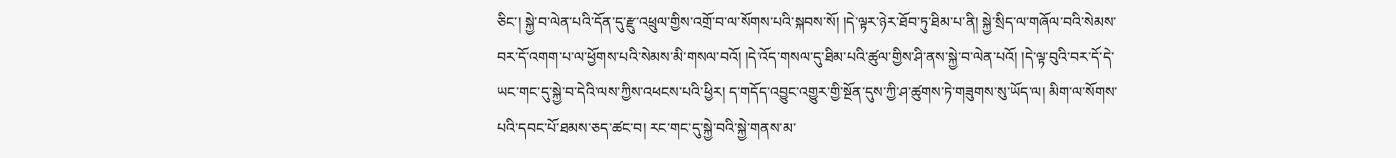ཅིང་། སྐྱེ་བ་ལེན་པའི་དོན་དུ་རྫུ་འཕྲུལ་གྱིས་འགྲོ་བ་ལ་སོགས་པའི་སྐབས་སོ། །དེ་ལྟར་ཉེར་ཐོབ་ཏུ་ཐིམ་པ་ནི། སྐྱེ་སྲིད་ལ་གཞོལ་བའི་སེམས་བར་དོ་འགག་པ་ལ་ཕྱོགས་པའི་སེམས་མི་གསལ་བའོ། །དེ་འོད་གསལ་དུ་ཐིམ་པའི་ཚུལ་གྱིས་ཤི་ནས་སྐྱེ་བ་ལེན་པའོ། །དེ་ལྟ་བུའི་བར་དོ་དེ་ཡང་གང་དུ་སྐྱེ་བ་དེའི་ལས་ཀྱིས་འཕངས་པའི་ཕྱིར། ད་གདོད་འབྱུང་འགྱུར་གྱི་སྔོན་དུས་ཀྱི་ཤ་ཚུགས་ཏེ་གཟུགས་སུ་ཡོད་ལ། མིག་ལ་སོགས་པའི་དབང་པོ་ཐམས་ཅད་ཚང་བ། རང་གང་དུ་སྐྱེ་བའི་སྐྱེ་གནས་མ་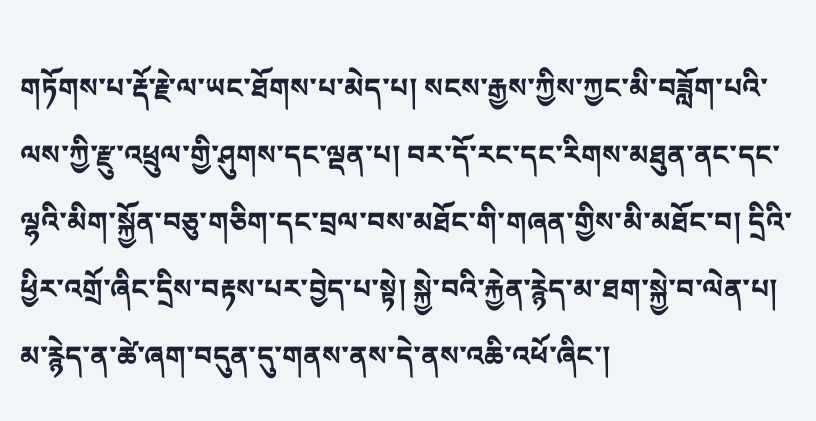གཏོགས་པ་རྡོ་རྗེ་ལ་ཡང་ཐོགས་པ་མེད་པ། སངས་རྒྱས་ཀྱིས་ཀྱང་མི་བཟློག་པའི་ལས་ཀྱི་རྫུ་འཕྲུལ་གྱི་ཤུགས་དང་ལྡན་པ། བར་དོ་རང་དང་རིགས་མཐུན་ནང་དང་ལྷའི་མིག་སྐྱོན་བཅུ་གཅིག་དང་བྲལ་བས་མཐོང་གི་གཞན་གྱིས་མི་མཐོང་བ། དྲིའི་ཕྱིར་འགྲོ་ཞིང་དྲིས་བརྟས་པར་བྱེད་པ་སྟེ། སྐྱེ་བའི་རྐྱེན་རྙེད་མ་ཐག་སྐྱེ་བ་ལེན་པ། མ་རྙེད་ན་ཚེ་ཞག་བདུན་དུ་གནས་ནས་དེ་ནས་འཆི་འཕོ་ཞིང་།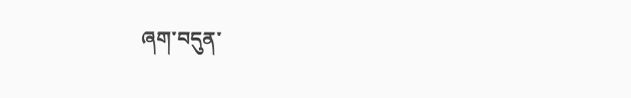ཞག་བདུན་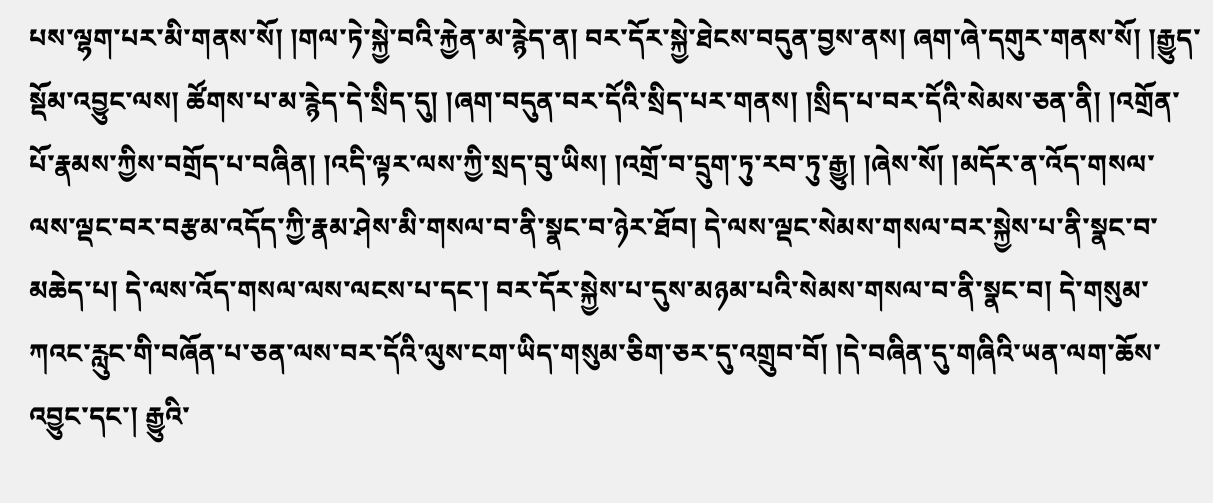པས་ལྷག་པར་མི་གནས་སོ། །གལ་ཏེ་སྐྱེ་བའི་རྐྱེན་མ་རྙེད་ན། བར་དོར་སྐྱེ་ཐེངས་བདུན་བྱས་ནས། ཞག་ཞེ་དགུར་གནས་སོ། །རྒྱུད་སྡོམ་འབྱུང་ལས། ཚོགས་པ་མ་རྙེད་དེ་སྲིད་དུ། །ཞག་བདུན་བར་དོའི་སྲིད་པར་གནས། །སྲིད་པ་བར་དོའི་སེམས་ཅན་ནི། །འགྲོན་པོ་རྣམས་ཀྱིས་བགྲོད་པ་བཞིན། །འདི་ལྟར་ལས་ཀྱི་སྲད་བུ་ཡིས། །འགྲོ་བ་དྲུག་ཏུ་རབ་ཏུ་རྒྱུ། །ཞེས་སོ། །མདོར་ན་འོད་གསལ་ལས་ལྡང་བར་བརྩམ་འདོད་ཀྱི་རྣམ་ཤེས་མི་གསལ་བ་ནི་སྣང་བ་ཉེར་ཐོབ། དེ་ལས་ལྡང་སེམས་གསལ་བར་སྐྱེས་པ་ནི་སྣང་བ་མཆེད་པ། དེ་ལས་འོད་གསལ་ལས་ལངས་པ་དང་། བར་དོར་སྐྱེས་པ་དུས་མཉམ་པའི་སེམས་གསལ་བ་ནི་སྣང་བ། དེ་གསུམ་ཀའང་རླུང་གི་བཞོན་པ་ཅན་ལས་བར་དོའི་ལུས་ངག་ཡིད་གསུམ་ཅིག་ཅར་དུ་འགྲུབ་བོ། །དེ་བཞིན་དུ་གཞིའི་ཡན་ལག་ཆོས་འབྱུང་དང་། རྒྱུའི་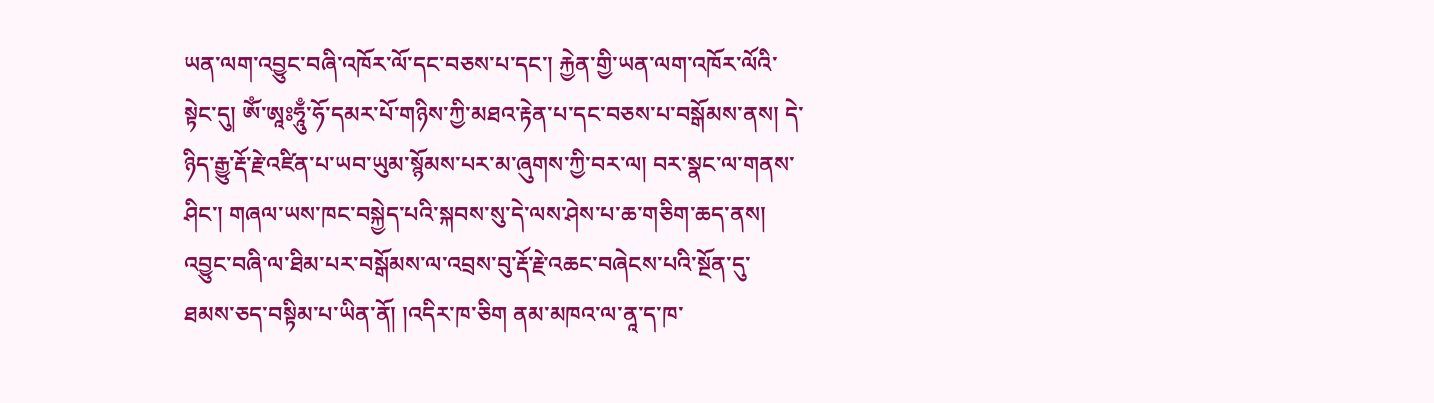ཡན་ལག་འབྱུང་བཞི་འཁོར་ལོ་དང་བཅས་པ་དང་། རྐྱེན་གྱི་ཡན་ལག་འཁོར་ལོའི་སྟེང་དུ། ཨོཾ་ཨཱཿཧཱུྃ་ཧོ་དམར་པོ་གཉིས་ཀྱི་མཐའ་རྟེན་པ་དང་བཅས་པ་བསྒོམས་ནས། དེ་ཉིད་རྒྱུ་རྡོ་རྗེ་འཛིན་པ་ཡབ་ཡུམ་སྙོམས་པར་མ་ཞུགས་ཀྱི་བར་ལ། བར་སྣང་ལ་གནས་ཤིང་། གཞལ་ཡས་ཁང་བསྐྱེད་པའི་སྐབས་སུ་དེ་ལས་ཤེས་པ་ཆ་གཅིག་ཆད་ནས། འབྱུང་བཞི་ལ་ཐིམ་པར་བསྒོམས་ལ་འབྲས་བུ་རྡོ་རྗེ་འཆང་བཞེངས་པའི་སྔོན་དུ་ཐམས་ཅད་བསྟིམ་པ་ཡིན་ནོ། །འདིར་ཁ་ཅིག ནམ་མཁའ་ལ་ནཱ་ད་ཁ་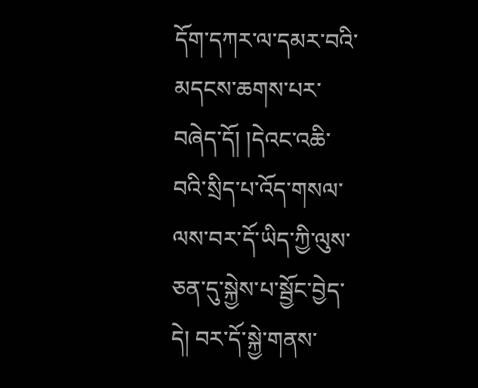དོག་དཀར་ལ་དམར་བའི་མདངས་ཆགས་པར་བཞེད་དོ། །དེའང་འཆི་བའི་སྲིད་པ་འོད་གསལ་ལས་བར་དོ་ཡིད་ཀྱི་ལུས་ཅན་དུ་སྐྱེས་པ་སྦྱོང་བྱེད་དེ། བར་དོ་སྐྱེ་གནས་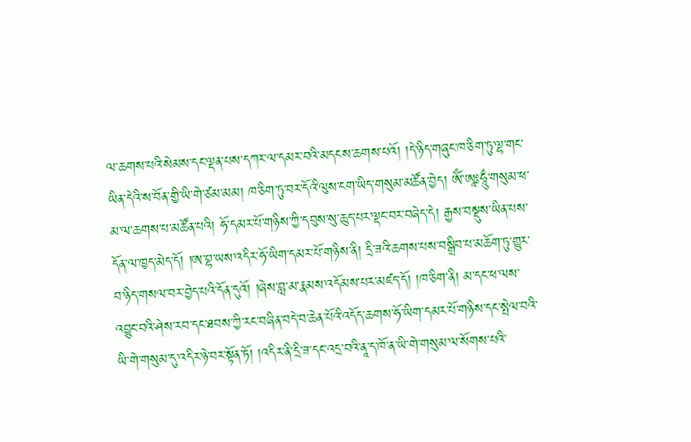ལ་ཆགས་པའི་སེམས་དང་ལྡན་པས་དཀར་ལ་དམར་བའི་མདངས་ཆགས་པའོ། །དེ་ཉིད་གཞུང་ཁ་ཅིག་ཏུ་ལྷ་གང་ཡིན་དེའི་ས་བོན་གྱི་ཡི་གེ་ཙམ་མམ། ཁ་ཅིག་ཏུ་བར་དོའི་ལུས་ངག་ཡིད་གསུམ་མཚོན་བྱེད། ཨོཾ་ཨཱཿཧཱུྃ་གསུམ་ཕ་མ་ལ་ཆགས་པ་མཚོན་པའི། ཧོ་དམར་པོ་གཉིས་ཀྱི་དབུས་སུ་ཆུད་པར་ལྡང་བར་བཞེད་དེ། རྒྱས་བསྡུས་ཡིན་པས་དོན་ལ་ཁྱད་མེད་དོ། །ཨ་བྷ་ཡས་འདིར་ཧོ་ཡིག་དམར་པོ་གཉིས་ནི། དྲི་ཟའི་ཆགས་པས་བསྒྲིབ་པ་མཆོག་ཏུ་གྱུར་བ་ཉིད་གསལ་བར་བྱེད་པའི་དོན་དུའོ། །ཞེས་བླ་མ་རྣམས་འདོམས་པར་མཛད་དོ། །ཁ་ཅིག་ནི། མ་དང་ཕ་ལས་འབྱུང་བའི་ཤེས་རབ་དང་ཐབས་ཀྱི་རང་བཞིན་བདེ་བ་ཆེན་པོའི་འདོད་ཆགས་ཧོ་ཡིག་དམར་པོ་གཉིས་དང་སྤེལ་བའི་ཡི་གེ་གསུམ་དུ་འདིར་ཉེ་བར་སྟོན་ཏོ། །འདིར་ནི་དྲི་ཟ་དང་འདྲ་བའི་ནཱ་ད་ཁོ་ན་ཡི་གེ་གསུམ་ལ་སོགས་པའི་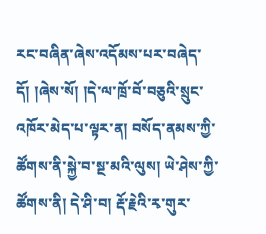རང་བཞིན་ཞེས་འདོམས་པར་བཞེད་དོ། །ཞེས་སོ། །དེ་ལ་ཁྲོ་བོ་བཅུའི་སྲུང་འཁོར་མེད་པ་ལྟར་ན། བསོད་ནམས་ཀྱི་ཚོགས་ནི་སྐྱེ་བ་སྔ་མའི་ལུས། ཡེ་ཤེས་ཀྱི་ཚོགས་ནི། དེ་ཤི་བ། རྡོ་རྗེའི་རྭ་གུར་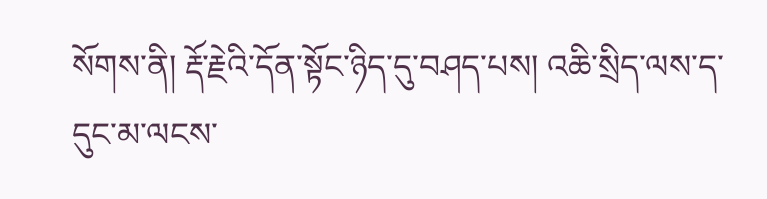སོགས་ནི། རྡོ་རྗེའི་དོན་སྟོང་ཉིད་དུ་བཤད་པས། འཆི་སྲིད་ལས་ད་དུང་མ་ལངས་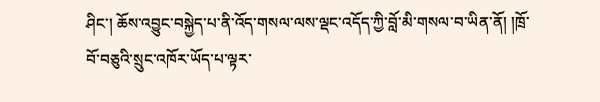ཤིང་། ཆོས་འབྱུང་བསྐྱེད་པ་ནི་འོད་གསལ་ལས་ལྡང་འདོད་ཀྱི་བློ་མི་གསལ་བ་ཡིན་ནོ། །ཁྲོ་བོ་བཅུའི་སྲུང་འཁོར་ཡོད་པ་ལྟར་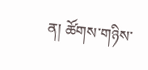ན། ཚོགས་གཉིས་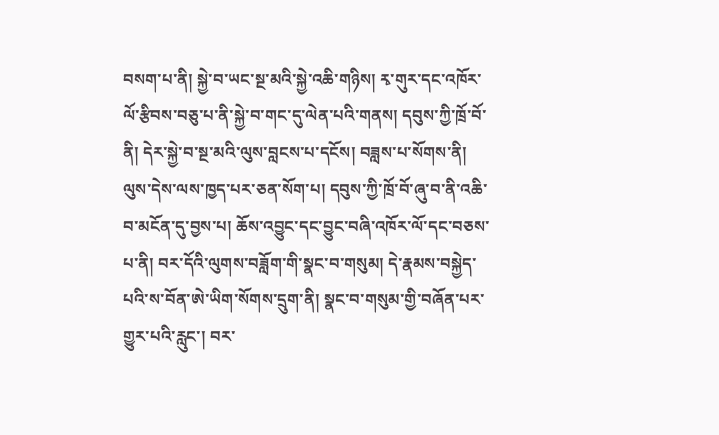བསག་པ་ནི། སྐྱེ་བ་ཡང་སྔ་མའི་སྐྱེ་འཆི་གཉིས། རྭ་གུར་དང་འཁོར་ལོ་རྩིབས་བཅུ་པ་ནི་སྐྱེ་བ་གང་དུ་ལེན་པའི་གནས། དབུས་ཀྱི་ཁྲོ་བོ་ནི། དེར་སྐྱེ་བ་སྔ་མའི་ལུས་བླངས་པ་དངོས། བཟླས་པ་སོགས་ནི། ལུས་དེས་ལས་ཁྱད་པར་ཅན་སོག་པ། དབུས་ཀྱི་ཁྲོ་བོ་ཞུ་བ་ནི་འཆི་བ་མངོན་དུ་བྱས་པ། ཆོས་འབྱུང་དང་བྱུང་བཞི་འཁོར་ལོ་དང་བཅས་པ་ནི། བར་དོའི་ལུགས་བཟློག་གི་སྣང་བ་གསུམ། དེ་རྣམས་བསྐྱེད་པའི་ས་བོན་ཨེ་ཡིག་སོགས་དྲུག་ནི། སྣང་བ་གསུམ་གྱི་བཞོན་པར་གྱུར་པའི་རླུང་། བར་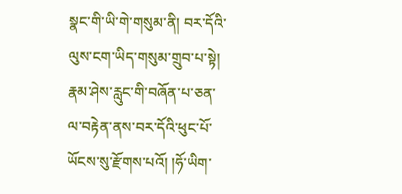སྣང་གི་ཡི་གེ་གསུམ་ནི། བར་དོའི་ལུས་ངག་ཡིད་གསུམ་གྲུབ་པ་སྟེ། རྣམ་ཤེས་རླུང་གི་བཞོན་པ་ཅན་ལ་བརྟེན་ནས་བར་དོའི་ཕུང་པོ་ཡོངས་སུ་རྫོགས་པའོ། །ཧོ་ཡིག་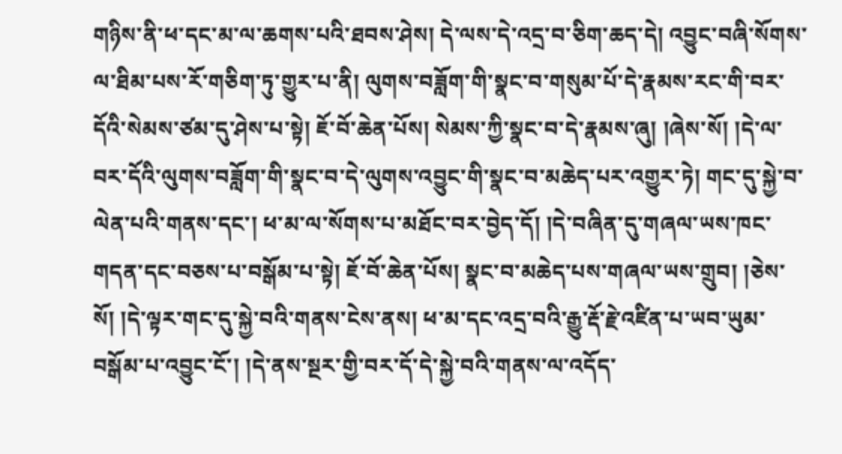གཉིས་ནི་ཕ་དང་མ་ལ་ཆགས་པའི་ཐབས་ཤེས། དེ་ལས་དེ་འདྲ་བ་ཅིག་ཆད་དེ། འབྱུང་བཞི་སོགས་ལ་ཐིམ་པས་རོ་གཅིག་ཏུ་གྱུར་པ་ནི། ལུགས་བཟློག་གི་སྣང་བ་གསུམ་པོ་དེ་རྣམས་རང་གི་བར་དོའི་སེམས་ཙམ་དུ་ཤེས་པ་སྟེ། ཇོ་བོ་ཆེན་པོས། སེམས་ཀྱི་སྣང་བ་དེ་རྣམས་ཞུ། །ཞེས་སོ། །དེ་ལ་བར་དོའི་ལུགས་བཟློག་གི་སྣང་བ་དེ་ལུགས་འབྱུང་གི་སྣང་བ་མཆེད་པར་འགྱུར་ཏེ། གང་དུ་སྐྱེ་བ་ལེན་པའི་གནས་དང་། ཕ་མ་ལ་སོགས་པ་མཐོང་བར་བྱེད་དོ། །དེ་བཞིན་དུ་གཞལ་ཡས་ཁང་གདན་དང་བཅས་པ་བསྒོམ་པ་སྟེ། ཇོ་བོ་ཆེན་པོས། སྣང་བ་མཆེད་པས་གཞལ་ཡས་གྲུབ། །ཅེས་སོ། །དེ་ལྟར་གང་དུ་སྐྱེ་བའི་གནས་ངེས་ནས། ཕ་མ་དང་འདྲ་བའི་རྒྱུ་རྡོ་རྗེ་འཛིན་པ་ཡབ་ཡུམ་བསྒོམ་པ་འབྱུང་ངོ་། །དེ་ནས་སྔར་གྱི་བར་དོ་དེ་སྐྱེ་བའི་གནས་ལ་འདོད་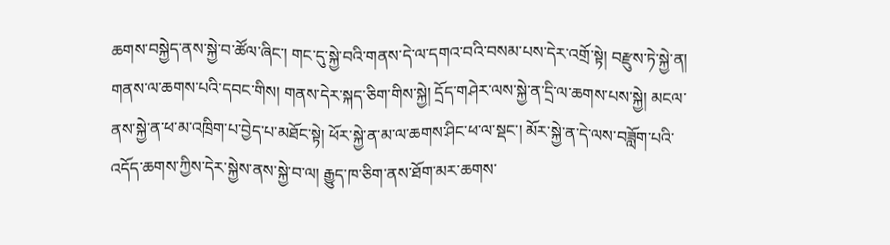ཆགས་བསྐྱེད་ནས་སྐྱེ་བ་ཚོལ་ཞིང་། གང་དུ་སྐྱེ་བའི་གནས་དེ་ལ་དགའ་བའི་བསམ་པས་དེར་འགྲོ་སྟེ། བརྫུས་ཏེ་སྐྱེ་ན། གནས་ལ་ཆགས་པའི་དབང་གིས། གནས་དེར་སྐད་ཅིག་གིས་སྐྱེ། དྲོད་གཤེར་ལས་སྐྱེ་ན་དྲི་ལ་ཆགས་པས་སྐྱེ། མངལ་ནས་སྐྱེ་ན་ཕ་མ་འཁྲིག་པ་བྱེད་པ་མཐོང་སྟེ། ཕོར་སྐྱེ་ན་མ་ལ་ཆགས་ཤིང་ཕ་ལ་སྡང་། མོར་སྐྱེ་ན་དེ་ལས་བཟློག་པའི་འདོད་ཆགས་ཀྱིས་དེར་སྐྱེས་ནས་སྐྱེ་བ་ལ། རྒྱུད་ཁ་ཅིག་ནས་ཐོག་མར་ཆགས་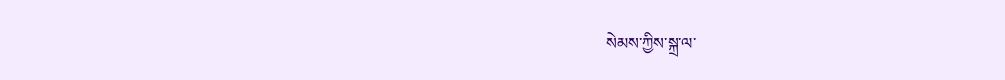སེམས་ཀྱིས་སྐྲ་ལ་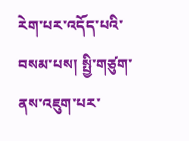རེག་པར་འདོད་པའི་བསམ་པས། སྤྱི་གཙུག་ནས་འཇུག་པར་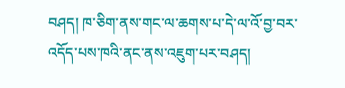བཤད། ཁ་ཅིག་ནས་གང་ལ་ཆགས་པ་དེ་ལ་འོ་བྱ་བར་འདོད་པས་ཁའི་ནང་ནས་འཇུག་པར་བཤད།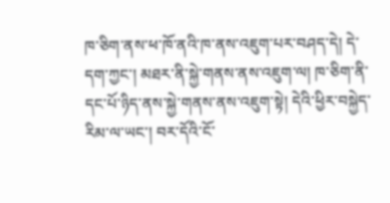ཁ་ཅིག་ནས་ཕ་ཁོ་ནའི་ཁ་ནས་འཇུག་པར་བཤད་དེ། དེ་དག་ཀྱང་། མཐར་ནི་སྐྱེ་གནས་ནས་འཇུག་ལ། ཁ་ཅིག་ནི་དང་པོ་ཉིད་ནས་སྐྱེ་གནས་ནས་འཇུག་སྟེ། དེའི་ཕྱིར་བསྐྱེད་རིམ་ལ་ཡང་། བར་དོའི་ངོ་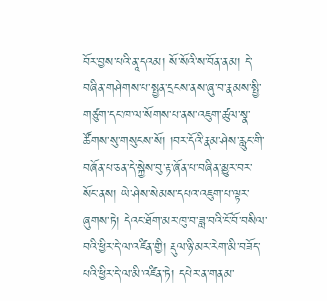བོར་བྱས་པའི་ནཱ་དའམ། སོ་སོའི་ས་བོན་ནམ། དེ་བཞིན་གཤེགས་པ་སྤྱན་དྲངས་ནས་ཞུ་བ་རྣམས་སྤྱི་གཙུག་དང་ཁ་ལ་སོགས་པ་ནས་འཇུག་ཚུལ་སྣ་ཚོགས་སུ་གསུངས་སོ། །བར་དོའི་རྣམ་ཤེས་རླུང་གི་བཞོན་པ་ཅན་དེ་སྐྱེས་བུ་རྟ་ཞོན་པ་བཞིན་མྱུར་བར་སོང་ནས། ཡེ་ཤེས་སེམས་དཔའ་འཇུག་པ་ལྟར་ཞུགས་ཏེ། དེའང་ཐོག་མར་ཁུ་བ་ཟླ་བའི་ངོ་བོ་བསིལ་བའི་ཕྱིར་དེ་ལ་འཛིན་གྱི། རྡུལ་ཉི་མར་རེག་མི་བཟོད་པའི་ཕྱིར་དེ་ལ་མི་འཛིན་ཏེ། དཔེར་ན་གནམ་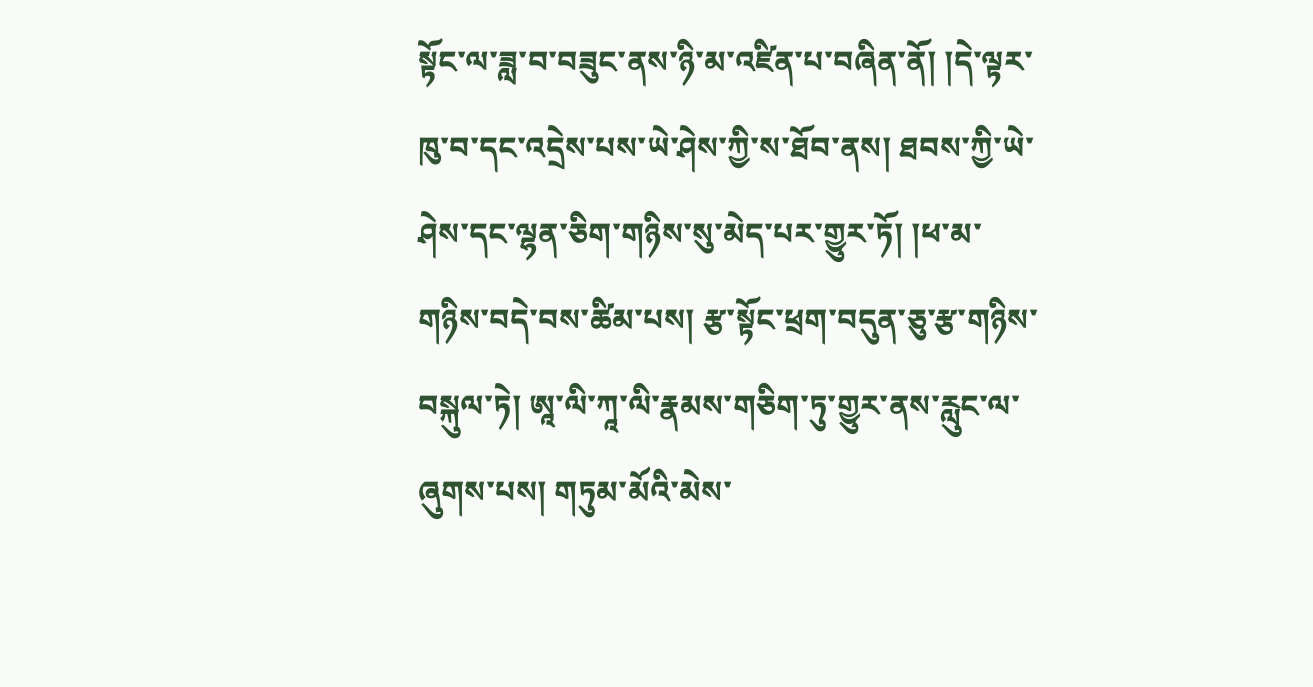སྟོང་ལ་ཟླ་བ་བཟུང་ནས་ཉི་མ་འཛིན་པ་བཞིན་ནོ། །དེ་ལྟར་ཁུ་བ་དང་འདྲེས་པས་ཡེ་ཤེས་ཀྱི་ས་ཐོབ་ནས། ཐབས་ཀྱི་ཡེ་ཤེས་དང་ལྷན་ཅིག་གཉིས་སུ་མེད་པར་གྱུར་ཏོ། །ཕ་མ་གཉིས་བདེ་བས་ཚིམ་པས། རྩ་སྟོང་ཕྲག་བདུན་ཅུ་རྩ་གཉིས་བསྐུལ་ཏེ། ཨཱ་ལི་ཀཱ་ལི་རྣམས་གཅིག་ཏུ་གྱུར་ནས་རླུང་ལ་ཞུགས་པས། གཏུམ་མོའི་མེས་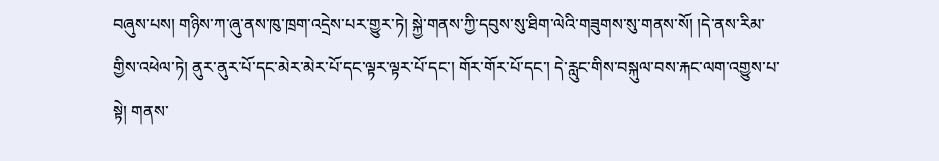བཞུས་པས། གཉིས་ཀ་ཞུ་ནས་ཁུ་ཁྲག་འདྲེས་པར་གྱུར་ཏེ། སྐྱེ་གནས་ཀྱི་དབུས་སུ་ཐིག་ལེའི་གཟུགས་སུ་གནས་སོ། །དེ་ནས་རིམ་གྱིས་འཕེལ་ཏེ། ནུར་ནུར་པོ་དང་མེར་མེར་པོ་དང་ལྟར་ལྟར་པོ་དང་། གོར་གོར་པོ་དང་། དེ་རླུང་གིས་བསྐུལ་བས་རྐང་ལག་འགྱུས་པ་སྟེ། གནས་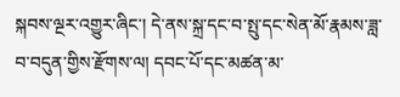སྐབས་ལྔར་འགྱུར་ཞིང་། དེ་ནས་སྐྲ་དང་བ་སྤུ་དང་སེན་མོ་རྣམས་ཟླ་བ་བདུན་གྱིས་རྫོགས་ལ། དབང་པོ་དང་མཚན་མ་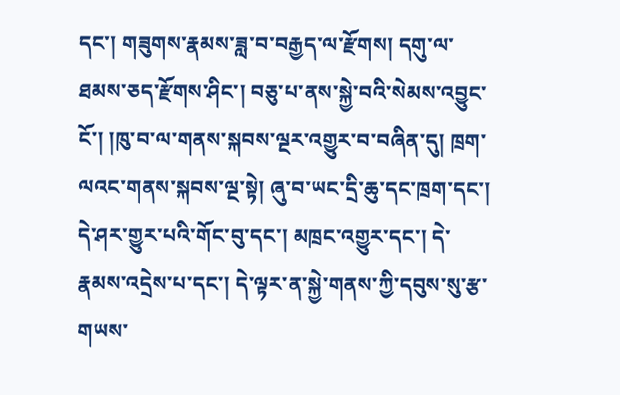དང་། གཟུགས་རྣམས་ཟླ་བ་བརྒྱད་ལ་རྫོགས། དགུ་ལ་ཐམས་ཅད་རྫོགས་ཤིང་། བཅུ་པ་ནས་སྐྱེ་བའི་སེམས་འབྱུང་ངོ་། །ཁུ་བ་ལ་གནས་སྐབས་ལྔར་འགྱུར་བ་བཞིན་དུ། ཁྲག་ལའང་གནས་སྐབས་ལྔ་སྟེ། ཞུ་བ་ཡང་དྲི་ཆུ་དང་ཁྲག་དང་། དེ་ཤར་གྱུར་པའི་གོང་བུ་དང་། མཁྲང་འགྱུར་དང་། དེ་རྣམས་འདྲེས་པ་དང་། དེ་ལྟར་ན་སྐྱེ་གནས་ཀྱི་དབུས་སུ་རྩ་གཡས་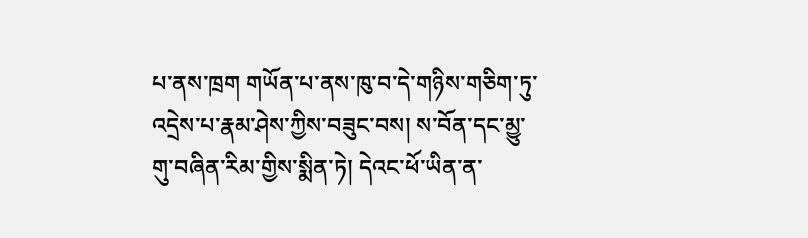པ་ནས་ཁྲག གཡོན་པ་ནས་ཁུ་བ་དེ་གཉིས་གཅིག་ཏུ་འདྲེས་པ་རྣམ་ཤེས་ཀྱིས་བཟུང་བས། ས་བོན་དང་མྱུ་གུ་བཞིན་རིམ་གྱིས་སྨིན་ཏེ། དེའང་ཕོ་ཡིན་ན་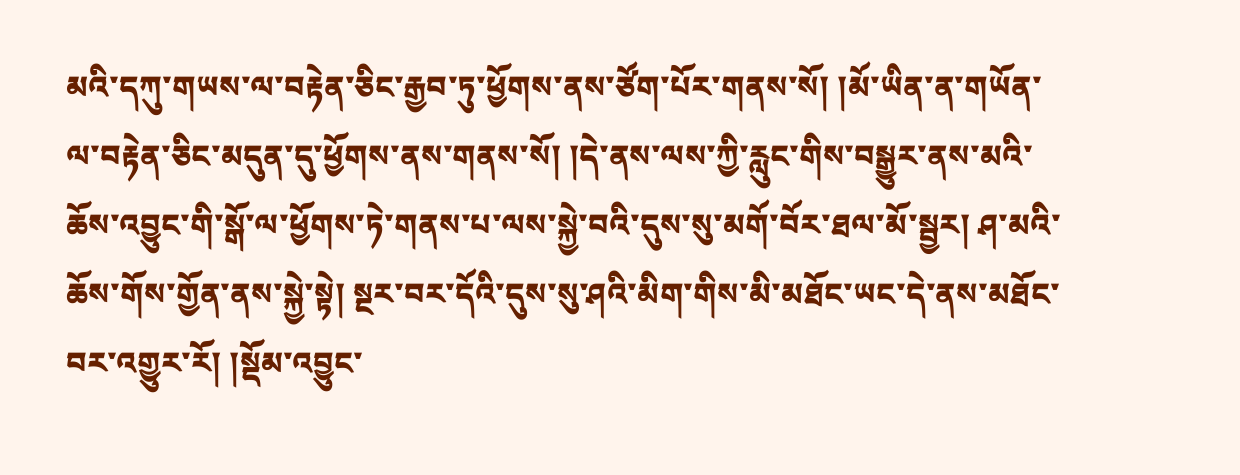མའི་དཀུ་གཡས་ལ་བརྟེན་ཅིང་རྒྱབ་ཏུ་ཕྱོགས་ནས་ཙོག་པོར་གནས་སོ། །མོ་ཡིན་ན་གཡོན་ལ་བརྟེན་ཅིང་མདུན་དུ་ཕྱོགས་ནས་གནས་སོ། །དེ་ནས་ལས་ཀྱི་རླུང་གིས་བསྒྱུར་ནས་མའི་ཆོས་འབྱུང་གི་སྒོ་ལ་ཕྱོགས་ཏེ་གནས་པ་ལས་སྐྱེ་བའི་དུས་སུ་མགོ་བོར་ཐལ་མོ་སྦྱར། ཤ་མའི་ཆོས་གོས་གྱོན་ནས་སྐྱེ་སྟེ། སྔར་བར་དོའི་དུས་སུ་ཤའི་མིག་གིས་མི་མཐོང་ཡང་དེ་ནས་མཐོང་བར་འགྱུར་རོ། །སྡོམ་འབྱུང་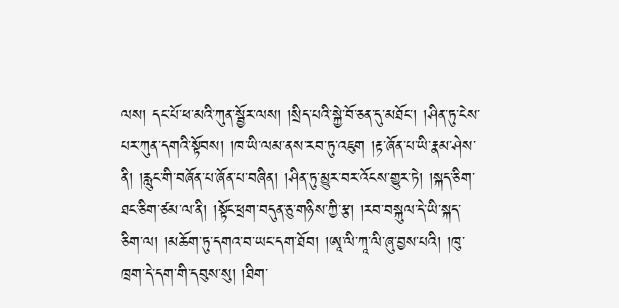ལས། དང་པོ་ཕ་མའི་ཀུན་སྦྱོར་ལས། །སྲིད་པའི་སྐྱེ་བོ་ཅན་དུ་མཐོང་། །ཤིན་ཏུ་ངེས་པར་ཀུན་དགའི་སྟོབས། །ཁ་ཡི་ལམ་ནས་རབ་ཏུ་འཇུག །རྟ་ཞོན་པ་ཡི་རྣམ་ཤེས་ནི། །རླུང་གི་བཞོན་པ་ཞོན་པ་བཞིན། །ཤིན་ཏུ་མྱུར་བར་འོངས་གྱུར་ཏེ། །སྐད་ཅིག་ཐང་ཅིག་ཙམ་ལ་ནི། །སྟོང་ཕྲག་བདུན་ཅུ་གཉིས་ཀྱི་རྩ། །རབ་བསྐུལ་དེ་ཡི་སྐད་ཅིག་ལ། །མཆོག་ཏུ་དགའ་བ་ཡང་དག་ཐོབ། །ཨཱ་ལི་ཀཱ་ལི་ཞུ་བྱས་པའི། །ཁུ་ཁྲག་དེ་དག་གི་དབུས་སུ། །ཐིག་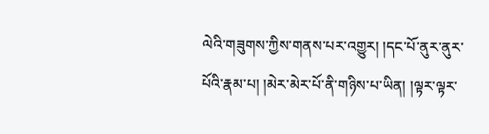ལེའི་གཟུགས་ཀྱིས་གནས་པར་འགྱུར། །དང་པོ་ནུར་ནུར་པོའི་རྣམ་པ། །མེར་མེར་པོ་ནི་གཉིས་པ་ཡིན། །ལྟར་ལྟར་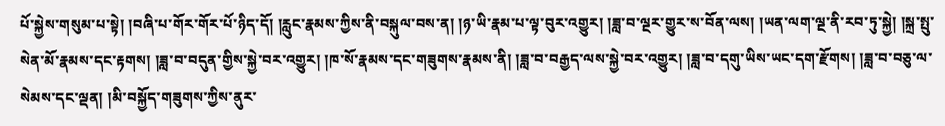པོ་སྐྱེས་གསུམ་པ་སྟེ། །བཞི་པ་གོར་གོར་པོ་ཉིད་དོ། །རླུང་རྣམས་ཀྱིས་ནི་བསྐུལ་བས་ན། །ཉ་ཡི་རྣམ་པ་ལྟ་བུར་འགྱུར། །ཟླ་བ་ལྔར་གྱུར་ས་བོན་ལས། །ཡན་ལག་ལྔ་ནི་རབ་ཏུ་སྐྱེ། །སྐྲ་སྤུ་སེན་མོ་རྣམས་དང་རྟགས། །ཟླ་བ་བདུན་གྱིས་སྐྱེ་བར་འགྱུར། །ཁ་སོ་རྣམས་དང་གཟུགས་རྣམས་ནི། །ཟླ་བ་བརྒྱད་ལས་སྐྱེ་བར་འགྱུར། །ཟླ་བ་དགུ་ཡིས་ཡང་དག་རྫོགས། །ཟླ་བ་བཅུ་ལ་སེམས་དང་ལྡན། །མི་བསྐྱོད་གཟུགས་ཀྱིས་ནུར་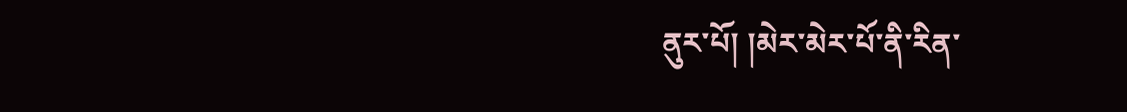ནུར་པོ། །མེར་མེར་པོ་ནི་རིན་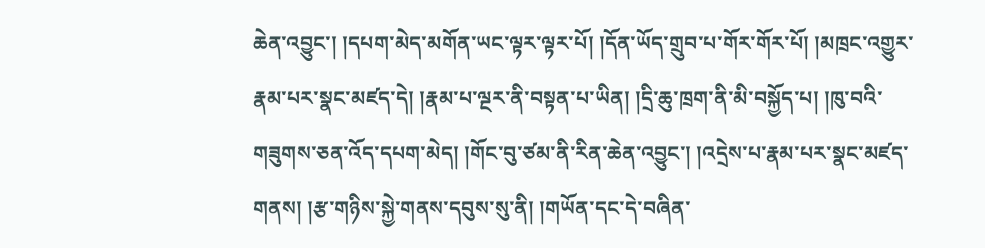ཆེན་འབྱུང་། །དཔག་མེད་མགོན་ཡང་ལྟར་ལྟར་པོ། །དོན་ཡོད་གྲུབ་པ་གོར་གོར་པོ། །མཁྲང་འགྱུར་རྣམ་པར་སྣང་མཛད་དེ། །རྣམ་པ་ལྔར་ནི་བསྟན་པ་ཡིན། །དྲི་ཆུ་ཁྲག་ནི་མི་བསྐྱོད་པ། །ཁུ་བའི་གཟུགས་ཅན་འོད་དཔག་མེད། །གོང་བུ་ཙམ་ནི་རིན་ཆེན་འབྱུང་། །འདྲེས་པ་རྣམ་པར་སྣང་མཛད་གནས། །རྩ་གཉིས་སྐྱེ་གནས་དབུས་སུ་ནི། །གཡོན་དང་དེ་བཞིན་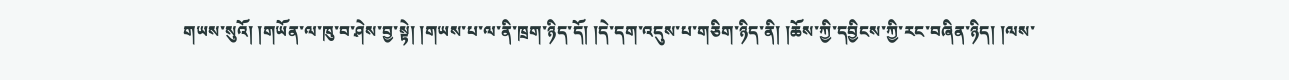གཡས་སུའོ། །གཡོན་ལ་ཁུ་བ་ཤེས་བྱ་སྟེ། །གཡས་པ་ལ་ནི་ཁྲག་ཉིད་དོ། །དེ་དག་འདུས་པ་གཅིག་ཉིད་ནི། །ཆོས་ཀྱི་དབྱིངས་ཀྱི་རང་བཞིན་ཉིད། །ལས་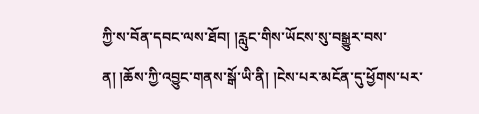ཀྱི་ས་བོན་དབང་ལས་ཐོབ། །རླུང་གིས་ཡོངས་སུ་བསྒྱུར་བས་ན། །ཆོས་ཀྱི་འབྱུང་གནས་སྒོ་ཡི་ནི། །ངེས་པར་མངོན་དུ་ཕྱོགས་པར་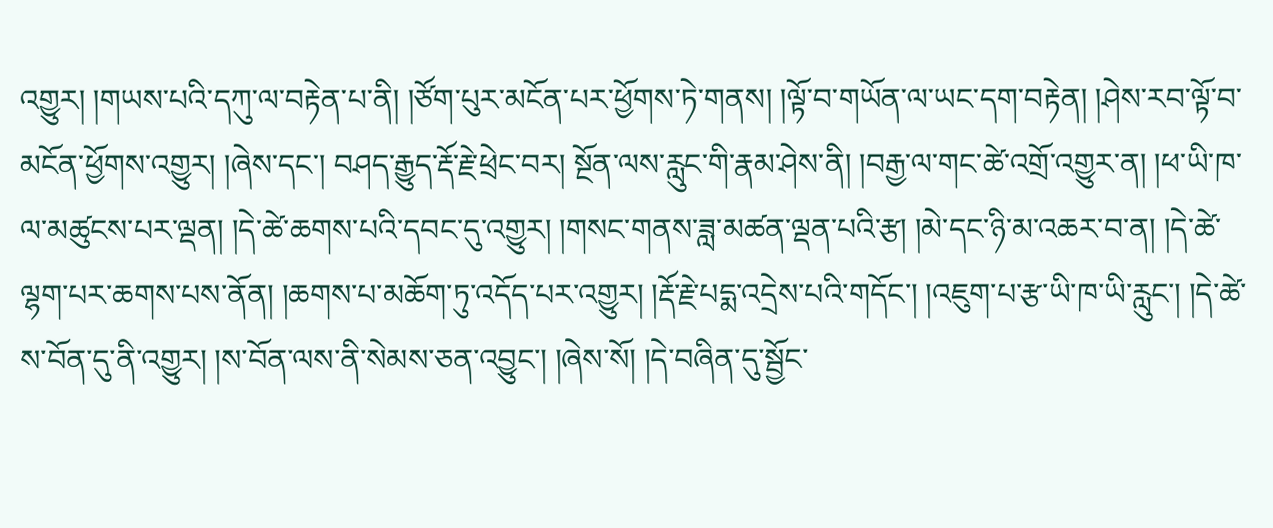འགྱུར། །གཡས་པའི་དཀུ་ལ་བརྟེན་པ་ནི། །ཙོག་པུར་མངོན་པར་ཕྱོགས་ཏེ་གནས། །ལྟོ་བ་གཡོན་ལ་ཡང་དག་བརྟེན། །ཤེས་རབ་ལྟོ་བ་མངོན་ཕྱོགས་འགྱུར། །ཞེས་དང་། བཤད་རྒྱུད་རྡོ་རྗེ་ཕྲེང་བར། སྔོན་ལས་རླུང་གི་རྣམ་ཤེས་ནི། །བརྒྱ་ལ་གང་ཚེ་འགྲོ་འགྱུར་ན། །ཕ་ཡི་ཁ་ལ་མཚུངས་པར་ལྡན། །དེ་ཚེ་ཆགས་པའི་དབང་དུ་འགྱུར། །གསང་གནས་ཟླ་མཚན་ལྡན་པའི་རྩ། །མེ་དང་ཉི་མ་འཆར་བ་ན། །དེ་ཚེ་ལྷག་པར་ཆགས་པས་ནོན། །ཆགས་པ་མཆོག་ཏུ་འདོད་པར་འགྱུར། །རྡོ་རྗེ་པདྨ་འདྲེས་པའི་གདོང་། །འཇུག་པ་རྩ་ཡི་ཁ་ཡི་རླུང་། །དེ་ཚེ་ས་བོན་དུ་ནི་འགྱུར། །ས་བོན་ལས་ནི་སེམས་ཅན་འབྱུང་། །ཞེས་སོ། །དེ་བཞིན་དུ་སྦྱོང་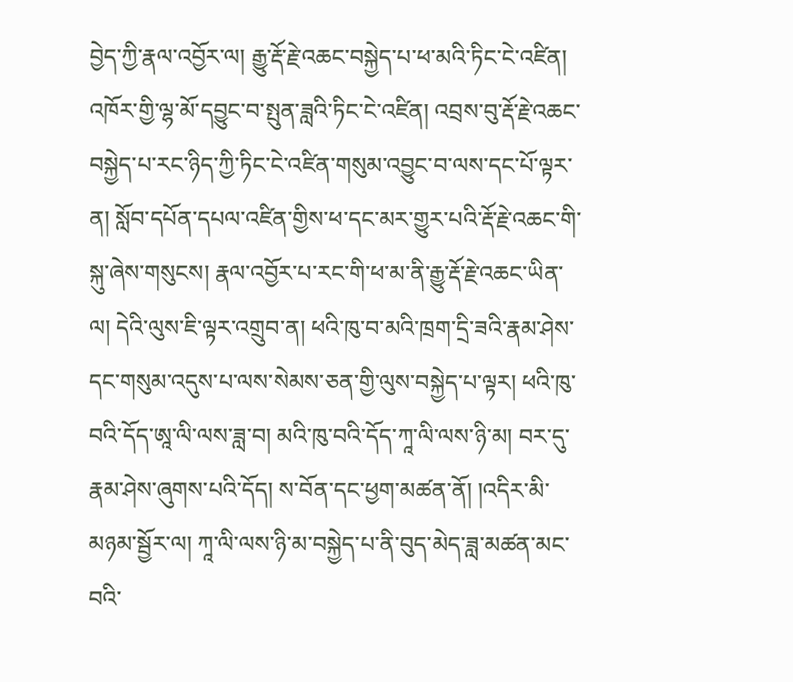བྱེད་ཀྱི་རྣལ་འབྱོར་ལ། རྒྱུ་རྡོ་རྗེ་འཆང་བསྐྱེད་པ་ཕ་མའི་ཏིང་ངེ་འཛིན། འཁོར་གྱི་ལྷ་མོ་དབྱུང་བ་སྤུན་ཟླའི་ཏིང་ངེ་འཛིན། འབྲས་བུ་རྡོ་རྗེ་འཆང་བསྐྱེད་པ་རང་ཉིད་ཀྱི་ཏིང་ངེ་འཛིན་གསུམ་འབྱུང་བ་ལས་དང་པོ་ལྟར་ན། སློབ་དཔོན་དཔལ་འཛིན་གྱིས་ཕ་དང་མར་གྱུར་པའི་རྡོ་རྗེ་འཆང་གི་སྐུ་ཞེས་གསུངས། རྣལ་འབྱོར་པ་རང་གི་ཕ་མ་ནི་རྒྱུ་རྡོ་རྗེ་འཆང་ཡིན་ལ། དེའི་ལུས་ཇི་ལྟར་འགྲུབ་ན། ཕའི་ཁུ་བ་མའི་ཁྲག་དྲི་ཟའི་རྣམ་ཤེས་དང་གསུམ་འདུས་པ་ལས་སེམས་ཅན་གྱི་ལུས་བསྐྱེད་པ་ལྟར། ཕའི་ཁུ་བའི་དོད་ཨཱ་ལི་ལས་ཟླ་བ། མའི་ཁུ་བའི་དོད་ཀཱ་ལི་ལས་ཉི་མ། བར་དུ་རྣམ་ཤེས་ཞུགས་པའི་དོད། ས་བོན་དང་ཕྱག་མཚན་ནོ། །འདིར་མི་མཉམ་སྦྱོར་ལ། ཀཱ་ལི་ལས་ཉི་མ་བསྐྱེད་པ་ནི་བུད་མེད་ཟླ་མཚན་མང་བའི་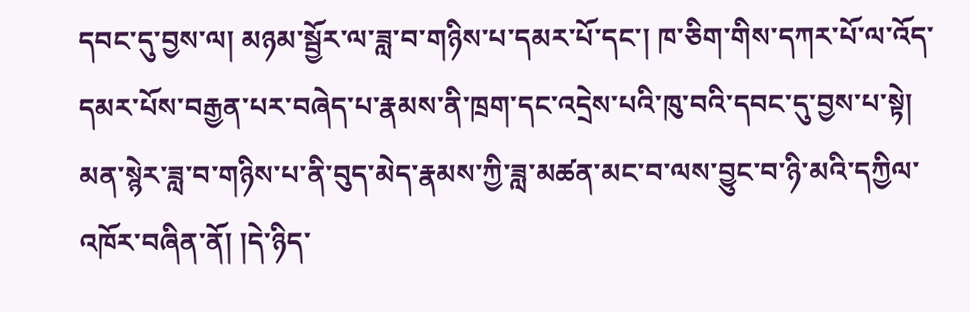དབང་དུ་བྱས་ལ། མཉམ་སྦྱོར་ལ་ཟླ་བ་གཉིས་པ་དམར་པོ་དང་། ཁ་ཅིག་གིས་དཀར་པོ་ལ་འོད་དམར་པོས་བརྒྱན་པར་བཞེད་པ་རྣམས་ནི་ཁྲག་དང་འདྲེས་པའི་ཁུ་བའི་དབང་དུ་བྱས་པ་སྟེ། མན་སྙེར་ཟླ་བ་གཉིས་པ་ནི་བུད་མེད་རྣམས་ཀྱི་ཟླ་མཚན་མང་བ་ལས་བྱུང་བ་ཉི་མའི་དཀྱིལ་འཁོར་བཞིན་ནོ། །དེ་ཉིད་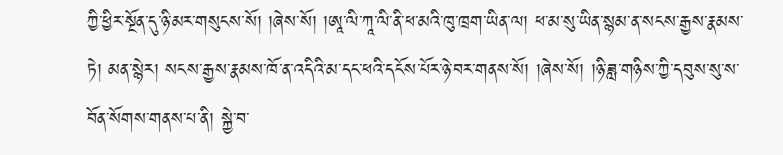ཀྱི་ཕྱིར་སྔོན་དུ་ཉི་མར་གསུངས་སོ། །ཞེས་སོ། །ཨཱ་ལི་ཀཱ་ལི་ནི་ཕ་མའི་ཁུ་ཁྲག་ཡིན་ལ། ཕ་མ་སུ་ཡིན་སྙམ་ན་སངས་རྒྱས་རྣམས་ཏེ། མན་སྙེར། སངས་རྒྱས་རྣམས་ཁོ་ན་འདིའི་མ་དང་ཕའི་དངོས་པོར་ཉེ་བར་གནས་སོ། །ཞེས་སོ། །ཉི་ཟླ་གཉིས་ཀྱི་དབུས་སུ་ས་བོན་སོགས་གནས་པ་ནི། སྐྱེ་བ་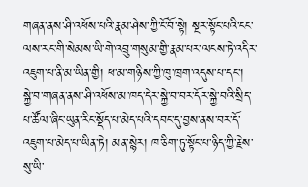གཞན་ནས་ཤི་འཕོས་པའི་རྣམ་ཤེས་ཀྱི་ངོ་བོ་སྟེ། སྔར་སྟོང་པའི་ངང་ལས་རང་གི་སེམས་ཡི་གེ་འབྲུ་གསུམ་གྱི་རྣམ་པར་ལངས་ཏེ་འདིར་འཇུག་པ་ནི་མ་ཡིན་གྱི། ཕ་མ་གཉིས་ཀྱི་ཁུ་ཁྲག་འདུས་པ་དང་། སྐྱེ་བ་གཞན་ནས་ཤི་འཕོས་མ་ཁད་དེར་སྐྱེ་བ་བར་དོར་སྐྱེ་བའི་སྲིད་པ་ཚོལ་ཞིང་ཡུན་རིང་སྡོད་པ་མེད་པའི་དབང་དུ་བྱས་ནས་བར་དོ་འཇུག་པ་མེད་པ་ཡིན་ཏེ། མན་སྙེར། ཁ་ཅིག་ཏུ་སྟོང་པ་ཉིད་ཀྱི་རྗེས་སུ་ཡི་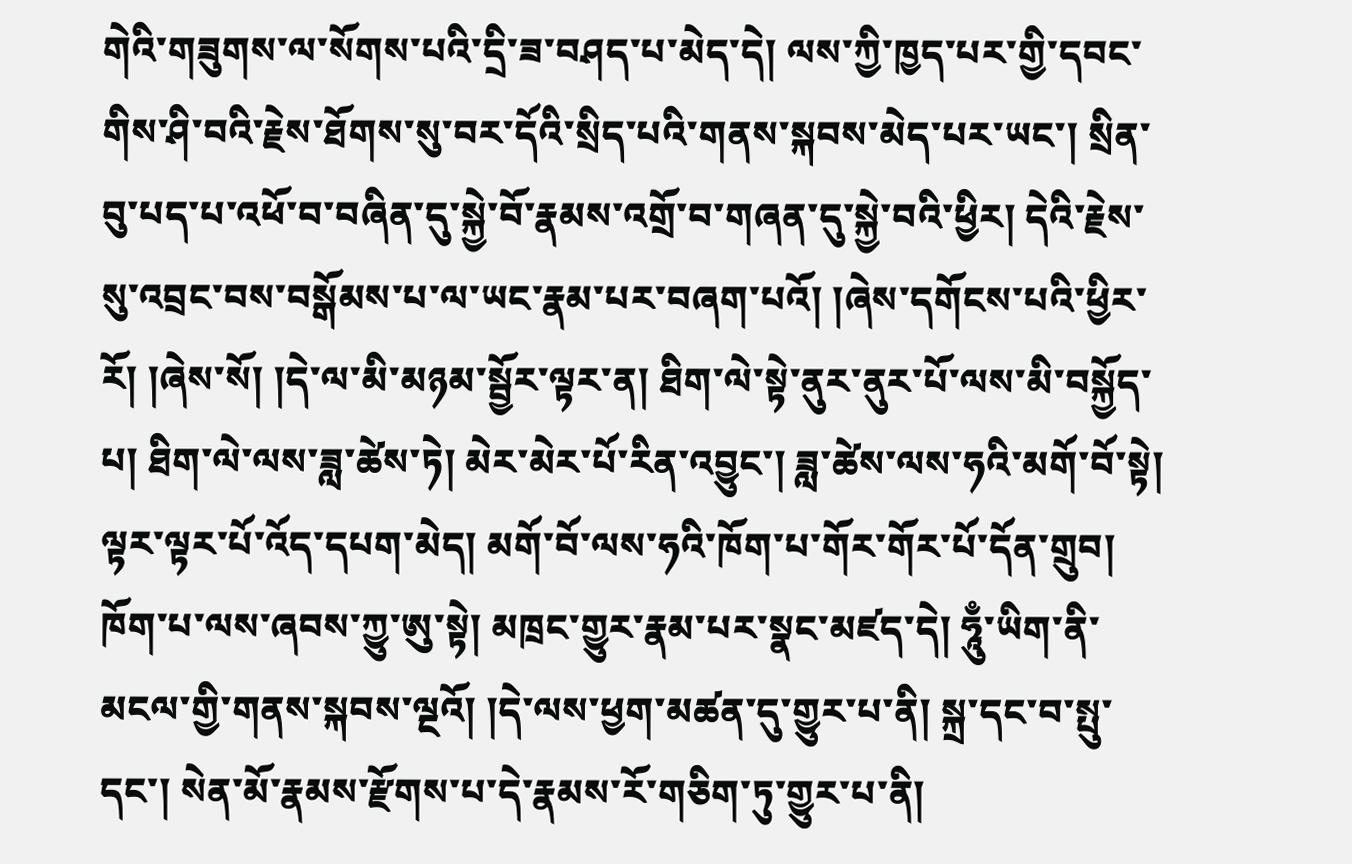གེའི་གཟུགས་ལ་སོགས་པའི་དྲི་ཟ་བཤད་པ་མེད་དེ། ལས་ཀྱི་ཁྱད་པར་གྱི་དབང་གིས་ཤི་བའི་རྗེས་ཐོགས་སུ་བར་དོའི་སྲིད་པའི་གནས་སྐབས་མེད་པར་ཡང་། སྲིན་བུ་པད་པ་འཕོ་བ་བཞིན་དུ་སྐྱེ་བོ་རྣམས་འགྲོ་བ་གཞན་དུ་སྐྱེ་བའི་ཕྱིར། དེའི་རྗེས་སུ་འབྲང་བས་བསྒོམས་པ་ལ་ཡང་རྣམ་པར་བཞག་པའོ། །ཞེས་དགོངས་པའི་ཕྱིར་རོ། །ཞེས་སོ། །དེ་ལ་མི་མཉམ་སྦྱོར་ལྟར་ན། ཐིག་ལེ་སྟེ་ནུར་ནུར་པོ་ལས་མི་བསྐྱོད་པ། ཐིག་ལེ་ལས་ཟླ་ཚེས་ཏེ། མེར་མེར་པོ་རིན་འབྱུང་། ཟླ་ཚེས་ལས་ཧའི་མགོ་བོ་སྟེ། ལྟར་ལྟར་པོ་འོད་དཔག་མེད། མགོ་བོ་ལས་ཧའི་ཁོག་པ་གོར་གོར་པོ་དོན་གྲུབ། ཁོག་པ་ལས་ཞབས་ཀྱུ་ཨུ་སྟེ། མཁྲང་གྱུར་རྣམ་པར་སྣང་མཛད་དེ། ཧཱུྃ་ཡིག་ནི་མངལ་གྱི་གནས་སྐབས་ལྔའོ། །དེ་ལས་ཕྱག་མཚན་དུ་གྱུར་པ་ནི། སྐྲ་དང་བ་སྤུ་དང་། སེན་མོ་རྣམས་རྫོགས་པ་དེ་རྣམས་རོ་གཅིག་ཏུ་གྱུར་པ་ནི།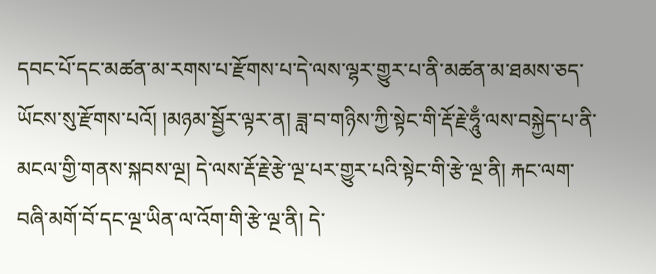དབང་པོ་དང་མཚན་མ་རགས་པ་རྫོགས་པ་དེ་ལས་ལྷར་གྱུར་པ་ནི་མཚན་མ་ཐམས་ཅད་ཡོངས་སུ་རྫོགས་པའོ། །མཉམ་སྦྱོར་ལྟར་ན། ཟླ་བ་གཉིས་ཀྱི་སྟེང་གི་རྡོ་རྗེ་ཧཱུྃ་ལས་བསྐྱེད་པ་ནི་མངལ་གྱི་གནས་སྐབས་ལྔ། དེ་ལས་རྡོ་རྗེ་རྩེ་ལྔ་པར་གྱུར་པའི་སྟེང་གི་རྩེ་ལྔ་ནི། རྐང་ལག་བཞི་མགོ་བོ་དང་ལྔ་ཡིན་ལ་འོག་གི་རྩེ་ལྔ་ནི། དེ་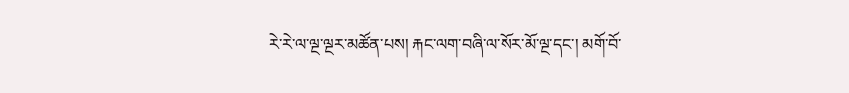རེ་རེ་ལ་ལྔ་ལྔར་མཚོན་པས། རྐང་ལག་བཞི་ལ་སོར་མོ་ལྔ་དང་། མགོ་བོ་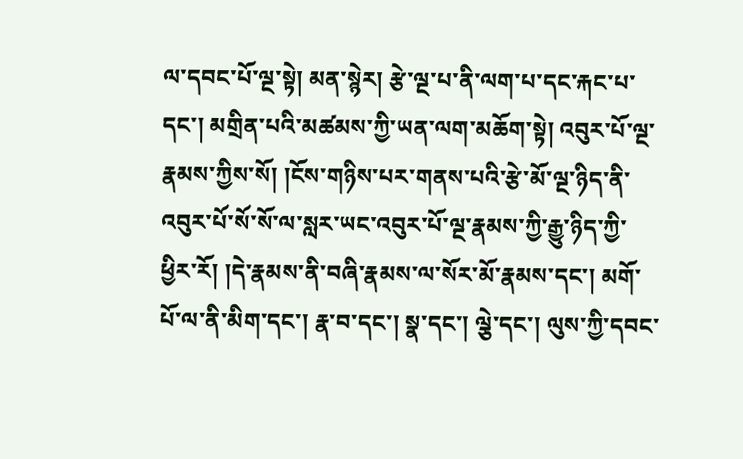ལ་དབང་པོ་ལྔ་སྟེ། མན་སྙེར། རྩེ་ལྔ་པ་ནི་ལག་པ་དང་རྐང་པ་དང་། མགྲིན་པའི་མཚམས་ཀྱི་ཡན་ལག་མཆོག་སྟེ། འབུར་པོ་ལྔ་རྣམས་ཀྱིས་སོ། །ངོས་གཉིས་པར་གནས་པའི་རྩེ་མོ་ལྔ་ཉིད་ནི་འབུར་པོ་སོ་སོ་ལ་སླར་ཡང་འབུར་པོ་ལྔ་རྣམས་ཀྱི་རྒྱུ་ཉིད་ཀྱི་ཕྱིར་རོ། །དེ་རྣམས་ནི་བཞི་རྣམས་ལ་སོར་མོ་རྣམས་དང་། མགོ་པོ་ལ་ནི་མིག་དང་། རྣ་བ་དང་། སྣ་དང་། ལྕེ་དང་། ལུས་ཀྱི་དབང་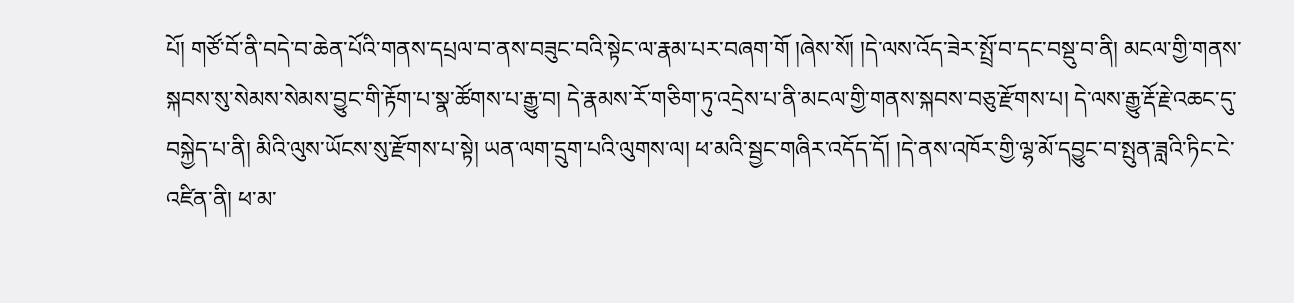པོ། གཙོ་བོ་ནི་བདེ་བ་ཆེན་པོའི་གནས་དཔྲལ་བ་ནས་བཟུང་བའི་སྟེང་ལ་རྣམ་པར་བཞག་གོ །ཞེས་སོ། །དེ་ལས་འོད་ཟེར་སྤྲོ་བ་དང་བསྡུ་བ་ནི། མངལ་གྱི་གནས་སྐབས་སུ་སེམས་སེམས་བྱུང་གི་རྟོག་པ་སྣ་ཚོགས་པ་རྒྱུ་བ། དེ་རྣམས་རོ་གཅིག་ཏུ་འདྲེས་པ་ནི་མངལ་གྱི་གནས་སྐབས་བཅུ་རྫོགས་པ། དེ་ལས་རྒྱུ་རྡོ་རྗེ་འཆང་དུ་བསྐྱེད་པ་ནི། མིའི་ལུས་ཡོངས་སུ་རྫོགས་པ་སྟེ། ཡན་ལག་དྲུག་པའི་ལུགས་ལ། ཕ་མའི་སྦྱང་གཞིར་འདོད་དོ། །དེ་ནས་འཁོར་གྱི་ལྷ་མོ་དབྱུང་བ་སྤུན་ཟླའི་ཏིང་ངེ་འཛིན་ནི། ཕ་མ་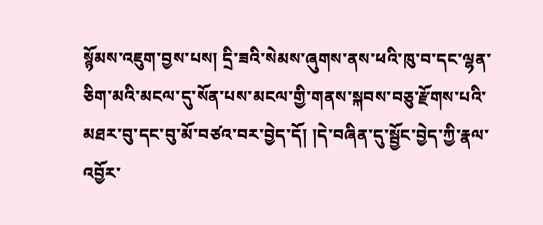སྙོམས་འཇུག་བྱས་པས། དྲི་ཟའི་སེམས་ཞུགས་ནས་ཕའི་ཁུ་བ་དང་ལྷན་ཅིག་མའི་མངལ་དུ་སོན་པས་མངལ་གྱི་གནས་སྐབས་བཅུ་རྫོགས་པའི་མཐར་བུ་དང་བུ་མོ་བཙའ་བར་བྱེད་དོ། །དེ་བཞིན་དུ་སྦྱོང་བྱེད་ཀྱི་རྣལ་འབྱོར་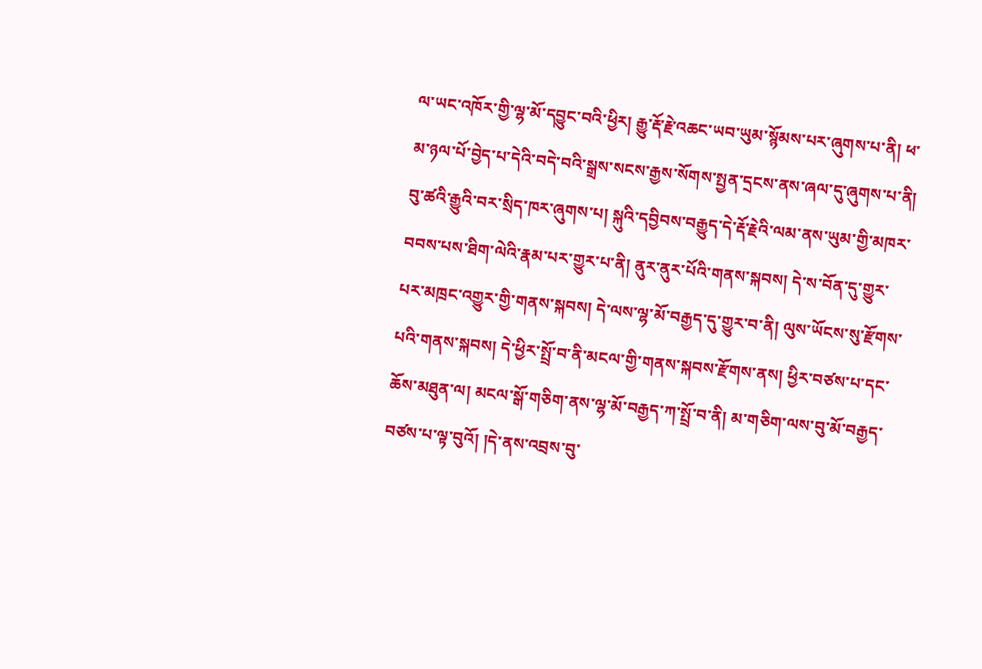ལ་ཡང་འཁོར་གྱི་ལྷ་མོ་དབྱུང་བའི་ཕྱིར། རྒྱུ་རྡོ་རྗེ་འཆང་ཡབ་ཡུམ་སྙོམས་པར་ཞུགས་པ་ནི། ཕ་མ་ཉལ་པོ་བྱེད་པ་དེའི་བདེ་བའི་སྒྲས་སངས་རྒྱས་སོགས་སྤྱན་དྲངས་ནས་ཞལ་དུ་ཞུགས་པ་ནི། བུ་ཚའི་རྒྱུའི་བར་སྲིད་ཁར་ཞུགས་པ། སྐུའི་དབྱིབས་བརྒྱུད་དེ་རྡོ་རྗེའི་ལམ་ནས་ཡུམ་གྱི་མཁར་བབས་པས་ཐིག་ལེའི་རྣམ་པར་གྱུར་པ་ནི། ནུར་ནུར་པོའི་གནས་སྐབས། དེ་ས་བོན་དུ་གྱུར་པར་མཁྲང་འགྱུར་གྱི་གནས་སྐབས། དེ་ལས་ལྷ་མོ་བརྒྱད་དུ་གྱུར་བ་ནི། ལུས་ཡོངས་སུ་རྫོགས་པའི་གནས་སྐབས། དེ་ཕྱིར་སྤྲོ་བ་ནི་མངལ་གྱི་གནས་སྐབས་རྫོགས་ནས། ཕྱིར་བཙས་པ་དང་ཆོས་མཐུན་ལ། མངལ་སྒོ་གཅིག་ནས་ལྷ་མོ་བརྒྱད་ཀ་སྤྲོ་བ་ནི། མ་གཅིག་ལས་བུ་མོ་བརྒྱད་བཙས་པ་ལྟ་བུའོ། །དེ་ནས་འབྲས་བུ་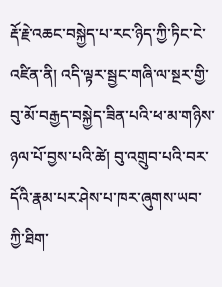རྡོ་རྗེ་འཆང་བསྐྱེད་པ་རང་ཉིད་ཀྱི་ཏིང་ངེ་འཛིན་ནི། འདི་ལྟར་སྦྱང་གཞི་ལ་སྔར་གྱི་བུ་མོ་བརྒྱད་བསྐྱེད་ཟིན་པའི་ཕ་མ་གཉིས་ཉལ་པོ་བྱས་པའི་ཚེ། བུ་འགྲུབ་པའི་བར་དོའི་རྣམ་པར་ཤེས་པ་ཁར་ཞུགས་ཡབ་ཀྱི་ཐིག་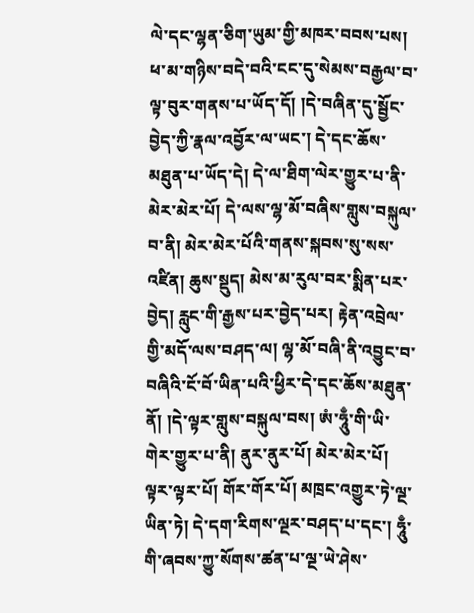ལེ་དང་ལྷན་ཅིག་ཡུམ་གྱི་མཁར་བབས་པས། ཕ་མ་གཉིས་བདེ་བའི་ངང་དུ་སེམས་བརྒྱལ་བ་ལྟ་བུར་གནས་པ་ཡོད་དོ། །དེ་བཞིན་དུ་སྦྱོང་བྱེད་ཀྱི་རྣལ་འབྱོར་ལ་ཡང་། དེ་དང་ཆོས་མཐུན་པ་ཡོད་དེ། དེ་ལ་ཐིག་ལེར་གྱུར་པ་ནི་མེར་མེར་པོ། དེ་ལས་ལྷ་མོ་བཞིས་གླུས་བསྐུལ་བ་ནི། མེར་མེར་པོའི་གནས་སྐབས་སུ་སས་འཛིན། ཆུས་སྡུད། མེས་མ་རུལ་བར་སྨིན་པར་བྱེད། རླུང་གི་རྒྱས་པར་བྱེད་པར། རྟེན་འབྲེལ་གྱི་མདོ་ལས་བཤད་ལ། ལྷ་མོ་བཞི་ནི་འབྱུང་བ་བཞིའི་ངོ་བོ་ཡིན་པའི་ཕྱིར་དེ་དང་ཆོས་མཐུན་ནོ། །དེ་ལྟར་གླུས་བསྐུལ་བས། ཨཾ་ཧཱུྃ་གི་ཡི་གེར་གྱུར་པ་ནི། ནུར་ནུར་པོ། མེར་མེར་པོ། ལྟར་ལྟར་པོ། གོར་གོར་པོ། མཁྲང་འགྱུར་ཏེ་ལྔ་ཡིན་ཏེ། དེ་དག་རིགས་ལྔར་བཤད་པ་དང་། ཧཱུྃ་གི་ཞབས་ཀྱུ་སོགས་ཚན་པ་ལྔ་ཡེ་ཤེས་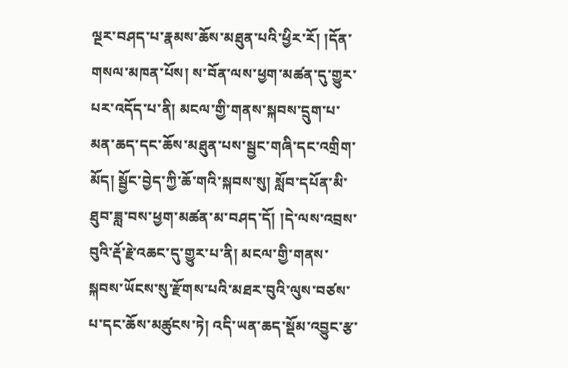ལྔར་བཤད་པ་རྣམས་ཆོས་མཐུན་པའི་ཕྱིར་རོ། །དོན་གསལ་མཁན་པོས། ས་བོན་ལས་ཕྱག་མཚན་དུ་གྱུར་པར་འདོད་པ་ནི། མངལ་གྱི་གནས་སྐབས་དྲུག་པ་མན་ཆད་དང་ཆོས་མཐུན་པས་སྦྱང་གཞི་དང་འགྲིག་མོད། སྦྱོང་བྱེད་ཀྱི་ཆོ་གའི་སྐབས་སུ། སློབ་དཔོན་མི་ཐུབ་ཟླ་བས་ཕྱག་མཚན་མ་བཤད་དོ། །དེ་ལས་འབྲས་བུའི་རྡོ་རྗེ་འཆང་དུ་གྱུར་པ་ནི། མངལ་གྱི་གནས་སྐབས་ཡོངས་སུ་རྫོགས་པའི་མཐར་བུའི་ལུས་བཙས་པ་དང་ཆོས་མཚུངས་ཏེ། འདི་ཡན་ཆད་སྡོམ་འབྱུང་རྩ་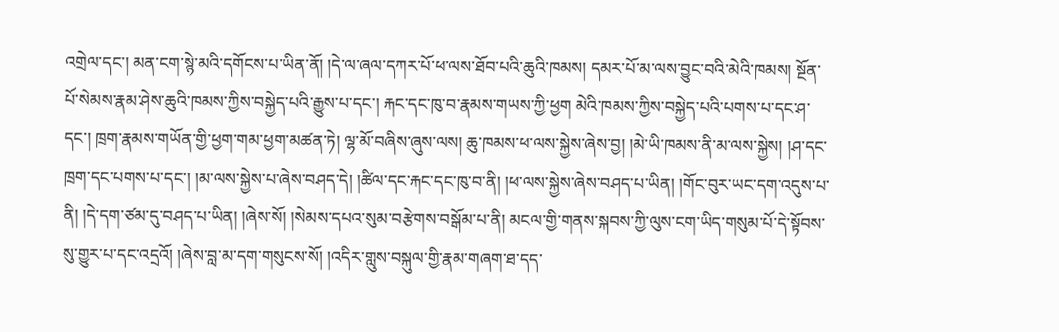འགྲེལ་དང་། མན་ངག་སྙེ་མའི་དགོངས་པ་ཡིན་ནོ། །དེ་ལ་ཞལ་དཀར་པོ་ཕ་ལས་ཐོབ་པའི་ཆུའི་ཁམས། དམར་པོ་མ་ལས་བྱུང་བའི་མེའི་ཁམས། སྔོན་པོ་སེམས་རྣམ་ཤེས་ཆུའི་ཁམས་ཀྱིས་བསྐྱེད་པའི་རྒྱུས་པ་དང་། རྐང་དང་ཁུ་བ་རྣམས་གཡས་ཀྱི་ཕྱག མེའི་ཁམས་ཀྱིས་བསྐྱེད་པའི་པགས་པ་དང་ཤ་དང་། ཁྲག་རྣམས་གཡོན་གྱི་ཕྱག་གམ་ཕྱག་མཚན་ཏེ། ལྷ་མོ་བཞིས་ཞུས་ལས། ཆུ་ཁམས་ཕ་ལས་སྐྱེས་ཞེས་བྱ། །མེ་ཡི་ཁམས་ནི་མ་ལས་སྐྱེས། །ཤ་དང་ཁྲག་དང་པགས་པ་དང་། །མ་ལས་སྐྱེས་པ་ཞེས་བཤད་དེ། །ཚིལ་དང་རྐང་དང་ཁུ་བ་ནི། །ཕ་ལས་སྐྱེས་ཞེས་བཤད་པ་ཡིན། །གོང་བུར་ཡང་དག་འདུས་པ་ནི། །དེ་དག་ཙམ་དུ་བཤད་པ་ཡིན། །ཞེས་སོ། །སེམས་དཔའ་སུམ་བརྩེགས་བསྒོམ་པ་ནི། མངལ་གྱི་གནས་སྐབས་ཀྱི་ལུས་ངག་ཡིད་གསུམ་པོ་དེ་སྟོབས་སུ་གྱུར་པ་དང་འདྲའོ། །ཞེས་བླ་མ་དག་གསུངས་སོ། །འདིར་གླུས་བསྐུལ་གྱི་རྣམ་གཞག་ཐ་དད་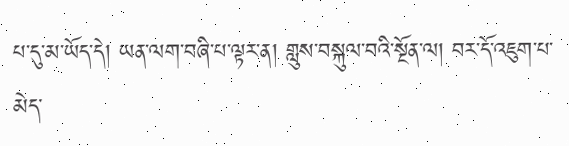པ་དུ་མ་ཡོད་དེ། ཡན་ལག་བཞི་པ་ལྟར་ན། གླུས་བསྐུལ་བའི་སྔོན་ལ། བར་དོ་འཇུག་པ་མེད་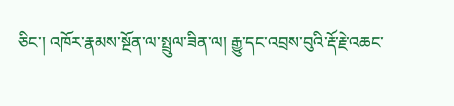ཅིང་། འཁོར་རྣམས་སྔོན་ལ་སྤྲུལ་ཟིན་ལ། རྒྱུ་དང་འབྲས་བུའི་རྡོ་རྗེ་འཆང་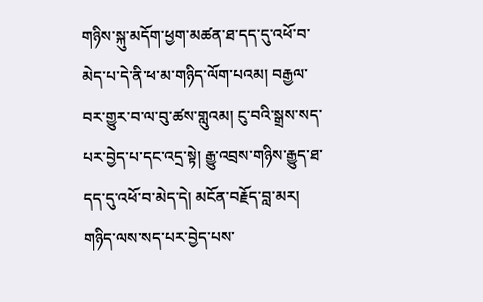གཉིས་སྐུ་མདོག་ཕྱག་མཚན་ཐ་དད་དུ་འཕོ་བ་མེད་པ་དེ་ནི་ཕ་མ་གཉིད་ལོག་པའམ། བརྒྱལ་བར་གྱུར་བ་ལ་བུ་ཚས་གླུའམ། ངུ་བའི་སྒྲས་སད་པར་བྱེད་པ་དང་འདྲ་སྟེ། རྒྱུ་འབྲས་གཉིས་རྒྱུད་ཐ་དད་དུ་འཕོ་བ་མེད་དེ། མངོན་བརྗོད་བླ་མར། གཉིད་ལས་སད་པར་བྱེད་པས་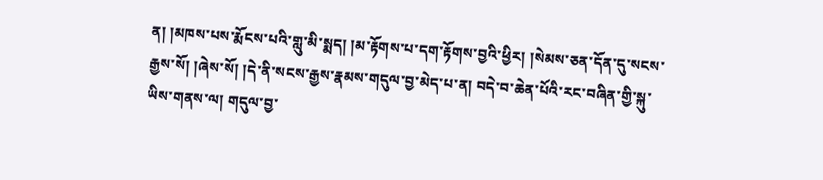ན། །མཁས་པས་རྨོངས་པའི་གླུ་མི་སྨད། །མ་རྟོགས་པ་དག་རྟོགས་བྱའི་ཕྱིར། །སེམས་ཅན་དོན་དུ་སངས་རྒྱས་སོ། །ཞེས་སོ། །དེ་ནི་སངས་རྒྱས་རྣམས་གདུལ་བྱ་མེད་པ་ན། བདེ་བ་ཆེན་པོའི་རང་བཞིན་གྱི་སྐུ་ཡིས་གནས་ལ། གདུལ་བྱ་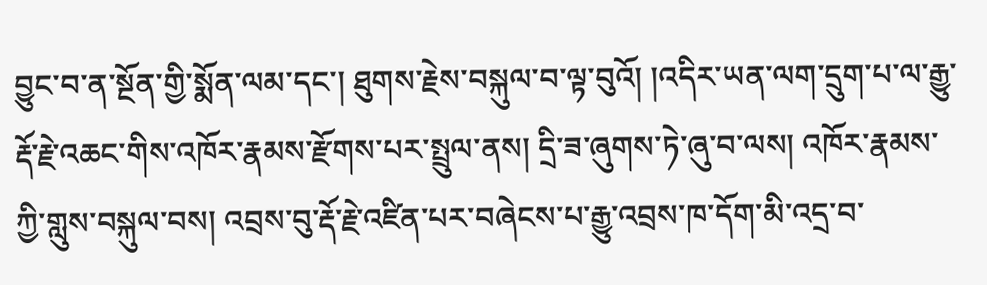བྱུང་བ་ན་སྔོན་གྱི་སྨོན་ལམ་དང་། ཐུགས་རྗེས་བསྐུལ་བ་ལྟ་བུའོ། །འདིར་ཡན་ལག་དྲུག་པ་ལ་རྒྱུ་རྡོ་རྗེ་འཆང་གིས་འཁོར་རྣམས་རྫོགས་པར་སྤྲུལ་ནས། དྲི་ཟ་ཞུགས་ཏེ་ཞུ་བ་ལས། འཁོར་རྣམས་ཀྱི་གླུས་བསྐུལ་བས། འབྲས་བུ་རྡོ་རྗེ་འཛིན་པར་བཞེངས་པ་རྒྱུ་འབྲས་ཁ་དོག་མི་འདྲ་བ་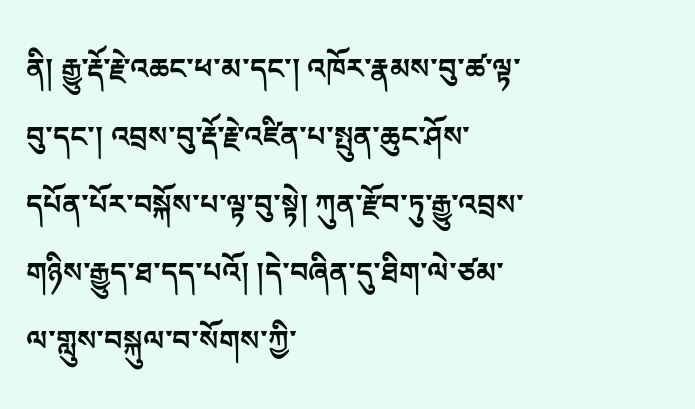ནི། རྒྱུ་རྡོ་རྗེ་འཆང་ཕ་མ་དང་། འཁོར་རྣམས་བུ་ཚ་ལྟ་བུ་དང་། འབྲས་བུ་རྡོ་རྗེ་འཛིན་པ་སྤུན་ཆུང་ཤོས་དཔོན་པོར་བསྐོས་པ་ལྟ་བུ་སྟེ། ཀུན་རྫོབ་ཏུ་རྒྱུ་འབྲས་གཉིས་རྒྱུད་ཐ་དད་པའོ། །དེ་བཞིན་དུ་ཐིག་ལེ་ཙམ་ལ་གླུས་བསྐུལ་བ་སོགས་ཀྱི་